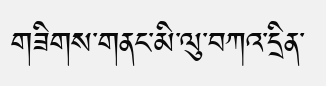གཟིགས་གནང་མི་ལུ་བཀའ་དྲིན་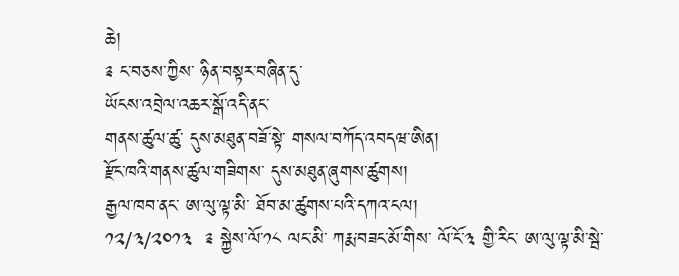ཆེ།
༉ ང་བཅས་ཀྱིས་ ཉིན་བསྟར་བཞིན་དུ་
ཡོངས་འབྲེལ་འཆར་སྒོ་འདི་ནང་
གནས་ཚུལ་ཚུ་ དུས་མཐུན་བཟོ་སྟེ་ གསལ་བཀོད་འབདཝ་ཨིན།
རྫོང་ཁའི་གནས་ཚུལ་གཟིགས་ དུས་མཐུན་ཞུགས་ཚུགས།
རྒྱལ་ཁབ་ནང་ ཨ་ལུ་ལྟ་མི་ ཐོབ་མ་ཚུགས་པའི་དཀའ་ངལ།
༡༢/༣/༢༠༡༣  ༉ སྐྱེས་ལོ་༡༨ ལང་མི་ ཀརྨ་བཟང་མོ་གིས་ ལོ་ངོ་༣ གྱི་རིང་ ཨ་ལུ་ལྟ་མི་སྦེ་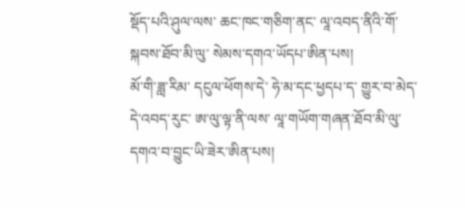སྡོད་པའི་ཤུལ་ལས་ ཆང་ཁང་གཅིག་ནང་ ལཱ་འབད་ནིའི་གོ་སྐབས་ཐོབ་མི་ལུ་ སེམས་དགའ་ཡོདཔ་ཨིན་པས།
མོ་གི་ཟླ་རིམ་ དངུལ་ཕོགས་དེ་ ཧེ་མ་དང་ཕྱདཔ་ད་ གྱུར་བ་མེད་དེ་འབད་རུང་ ཨ་ལུ་ལྟ་ནི་ལས་ ལཱ་གཡོག་གཞན་ཐོབ་མི་ལུ་ དགའ་བ་བྱུང་ཡི་ཟེར་ཨིན་པས།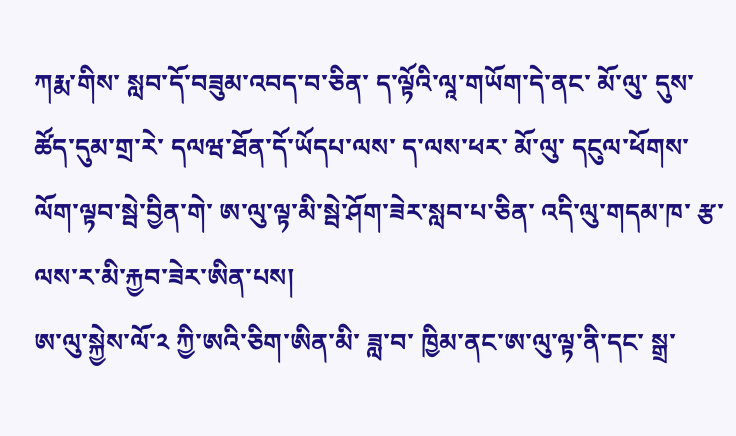ཀརྨ་གིས་ སླབ་དོ་བཟུམ་འབད་བ་ཅིན་ ད་ལྟོའི་ལཱ་གཡོག་དེ་ནང་ མོ་ལུ་ དུས་ཚོད་དུམ་གྲ་རེ་ དལཝ་ཐོན་དོ་ཡོདཔ་ལས་ ད་ལས་ཕར་ མོ་ལུ་ དངུལ་ཕོགས་ལོག་ལྟབ་སྦེ་བྱིན་གེ་ ཨ་ལུ་ལྟ་མི་སྦེ་ཤོག་ཟེར་སླབ་པ་ཅིན་ འདི་ལུ་གདམ་ཁ་ རྩ་ལས་ར་མི་རྐྱབ་ཟེར་ཨིན་པས།
ཨ་ལུ་སྐྱེས་ལོ་༢ ཀྱི་ཨའི་ཅིག་ཨིན་མི་ ཟླ་བ་ ཁྱིམ་ནང་ཨ་ལུ་ལྟ་ནི་དང་ སྒྲ་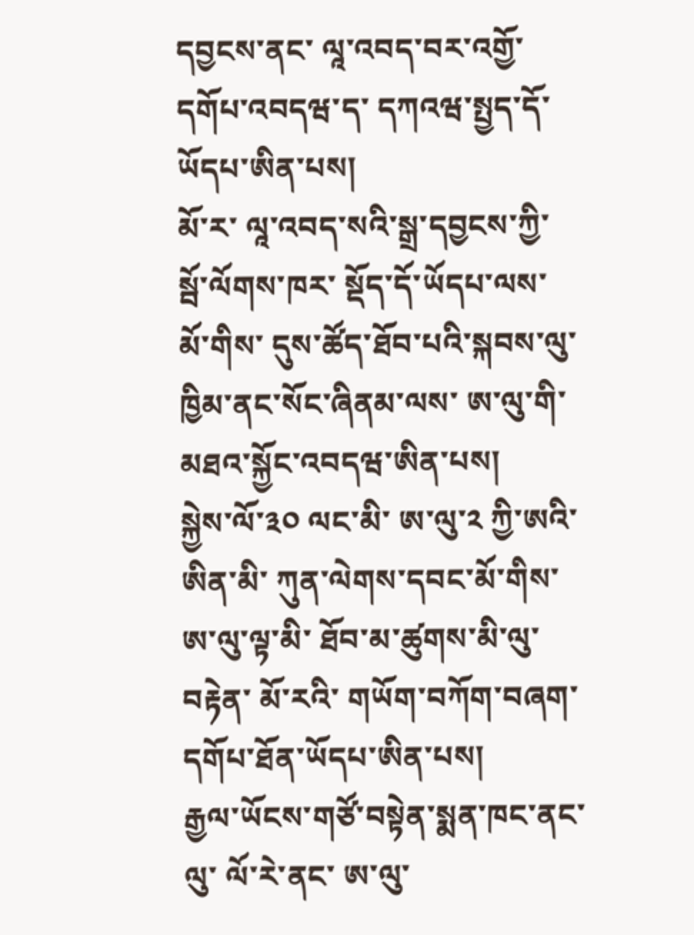དབྱངས་ནང་ ལཱ་འབད་བར་འགྱོ་དགོཔ་འབདཝ་ད་ དཀའཝ་སྤྱད་དོ་ཡོདཔ་ཨིན་པས།
མོ་ར་ ལཱ་འབད་སའི་སྒྲ་དབྱངས་ཀྱི་ སྦོ་ལོགས་ཁར་ སྡོད་དོ་ཡོདཔ་ལས་ མོ་གིས་ དུས་ཚོད་ཐོབ་པའི་སྐབས་ལུ་ ཁྱིམ་ནང་སོང་ཞིནམ་ལས་ ཨ་ལུ་གི་མཐའ་སྐྱོང་འབདཝ་ཨིན་པས།
སྐྱེས་ལོ་༣༠ ལང་མི་ ཨ་ལུ་༢ ཀྱི་ཨའི་ཨིན་མི་ ཀུན་ལེགས་དབང་མོ་གིས་ ཨ་ལུ་ལྟ་མི་ ཐོབ་མ་ཚུགས་མི་ལུ་བརྟེན་ མོ་རའི་ གཡོག་བཀོག་བཞག་དགོཔ་ཐོན་ཡོདཔ་ཨིན་པས།
རྒྱལ་ཡོངས་གཙོ་བསྟེན་སྨན་ཁང་ནང་ལུ་ ལོ་རེ་ནང་ ཨ་ལུ་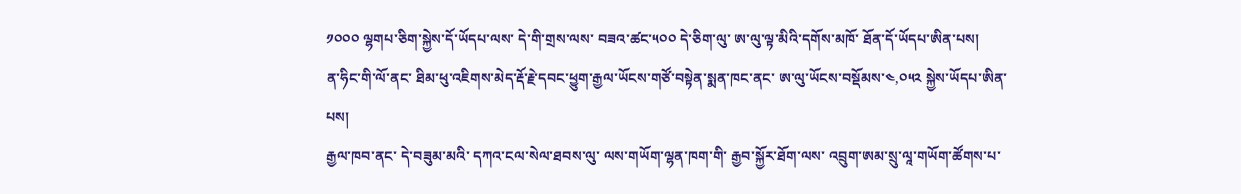༡༠༠༠ ལྷགཔ་ཅིག་སྐྱེས་དོ་ཡོདཔ་ལས་ དེ་གི་གྲས་ལས་ བཟའ་ཚང་༥༠༠ དེ་ཅིག་ལུ་ ཨ་ལུ་ལྟ་མིའི་དགོས་མཁོ་ ཐོན་དོ་ཡོདཔ་ཨིན་པས།
ན་ཧིང་གི་ལོ་ནང་ ཐིམ་ཕུ་འཇིགས་མེད་རྡོ་རྗེ་དབང་ཕྱུག་རྒྱལ་ཡོངས་གཙོ་བསྟེན་སྨན་ཁང་ནང་ ཨ་ལུ་ཡོངས་བསྡོམས་༤,༠༥༢ སྐྱེས་ཡོདཔ་ཨིན་པས།
རྒྱལ་ཁབ་ནང་ དེ་བཟུམ་མའི་ དཀའ་ངལ་སེལ་ཐབས་ལུ་ ལས་གཡོག་ལྷན་ཁག་གི་ རྒྱབ་སྐྱོར་ཐོག་ལས་ འབྲུག་ཨམ་སྲུ་ལཱ་གཡོག་ཚོགས་པ་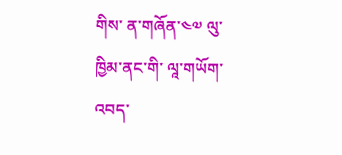གིས་ ན་གཞོན་༤༧ ལུ་ ཁྱིམ་ནང་གི་ ལཱ་གཡོག་འབད་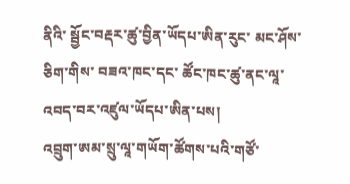ནིའི་ སྦྱོང་བརྡར་ཚུ་བྱིན་ཡོདཔ་ཨིན་རུང་ མང་ཤོས་ཅིག་གིས་ བཟའ་ཁང་དང་ ཚོང་ཁང་ཚུ་ནང་ལཱ་འབད་བར་འཛུལ་ཡོདཔ་ཨིན་པས།
འབྲུག་ཨམ་སྲུ་ལཱ་གཡོག་ཚོགས་པའི་གཙོ་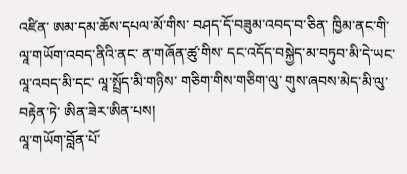འཛིན་ ཨམ་དམ་ཆོས་དཔལ་མོ་གིས་ བཤད་དོ་བཟུམ་འབད་བ་ཅིན་ ཁྱིམ་ནང་གི་ ལཱ་གཡོག་འབད་ནིའི་ནང་ ན་གཞོན་ཚུ་གིས་ དང་འདོད་བསྐྱེད་མ་བཏུབ་མི་དེ་ཡང་ ལཱ་འབད་མི་དང་ ལཱ་སྤྲོད་མི་གཉིས་ གཅིག་གིས་གཅིག་ལུ་ གུས་ཞབས་མེད་མི་ལུ་བརྟེན་ཏེ་ ཨིན་ཟེར་ཨིན་པས།
ལཱ་གཡོག་བློན་པོ་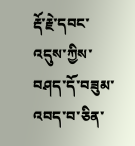རྡོ་རྗེ་དབང་འདུས་ཀྱིས་ བཤད་དོ་བཟུམ་འབད་བ་ཅིན་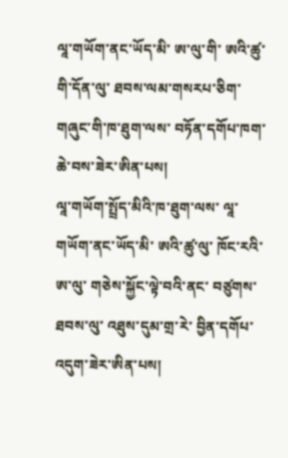ལཱ་གཡོག་ནང་ཡོད་མི་ ཨ་ལུ་གི་ ཨའི་ཚུ་གི་དོན་ལུ་ ཐབས་ལམ་གསརཔ་ཅིག་ གཞུང་གི་ཁ་ཐུག་ལས་ བཏོན་དགོཔ་ཁག་ཆེ་བས་ཟེར་ཨིན་པས།
ལཱ་གཡོག་སྤྲོད་མིའི་ཁ་ཐུག་ལས་ ལཱ་གཡོག་ནང་ཡོད་མི་ ཨའི་ཚུ་ལུ་ ཁོང་རའི་ཨ་ལུ་ གཅེས་སྐྱོང་ལྟེ་བའི་ནང་ བཙུགས་ཐབས་ལུ་ འཐུས་དུམ་གྲ་རེ་ བྱིན་དགོཔ་འདུག་ཟེར་ཨིན་པས།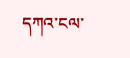དཀའ་ངལ་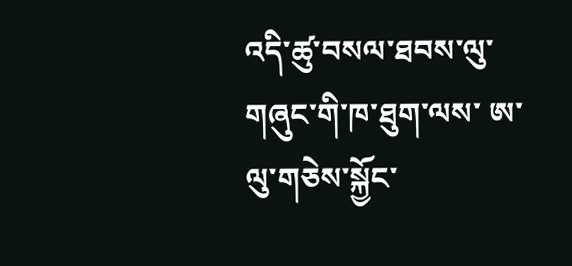འདི་ཚུ་བསལ་ཐབས་ལུ་ གཞུང་གི་ཁ་ཐུག་ལས་ ཨ་ལུ་གཅེས་སྐྱོང་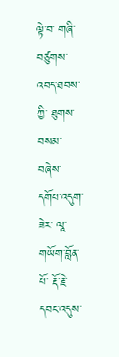ལྟེ་བ་ གཞི་བཙུགས་འབད་ཐབས་ཀྱི་ ཐུགས་བསམ་བཞེས་དགོཔ་འདུག་ཟེར་ ལཱ་གཡོག་བློན་པོ་ རྡོ་རྗེ་དབང་འདུས་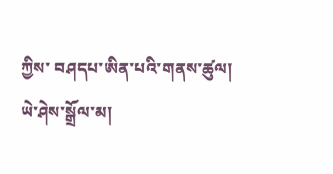ཀྱིས་ བཤདཔ་ཨིན་པའི་གནས་ཚུལ།
ཡེ་ཤེས་སྒྲོལ་མ།